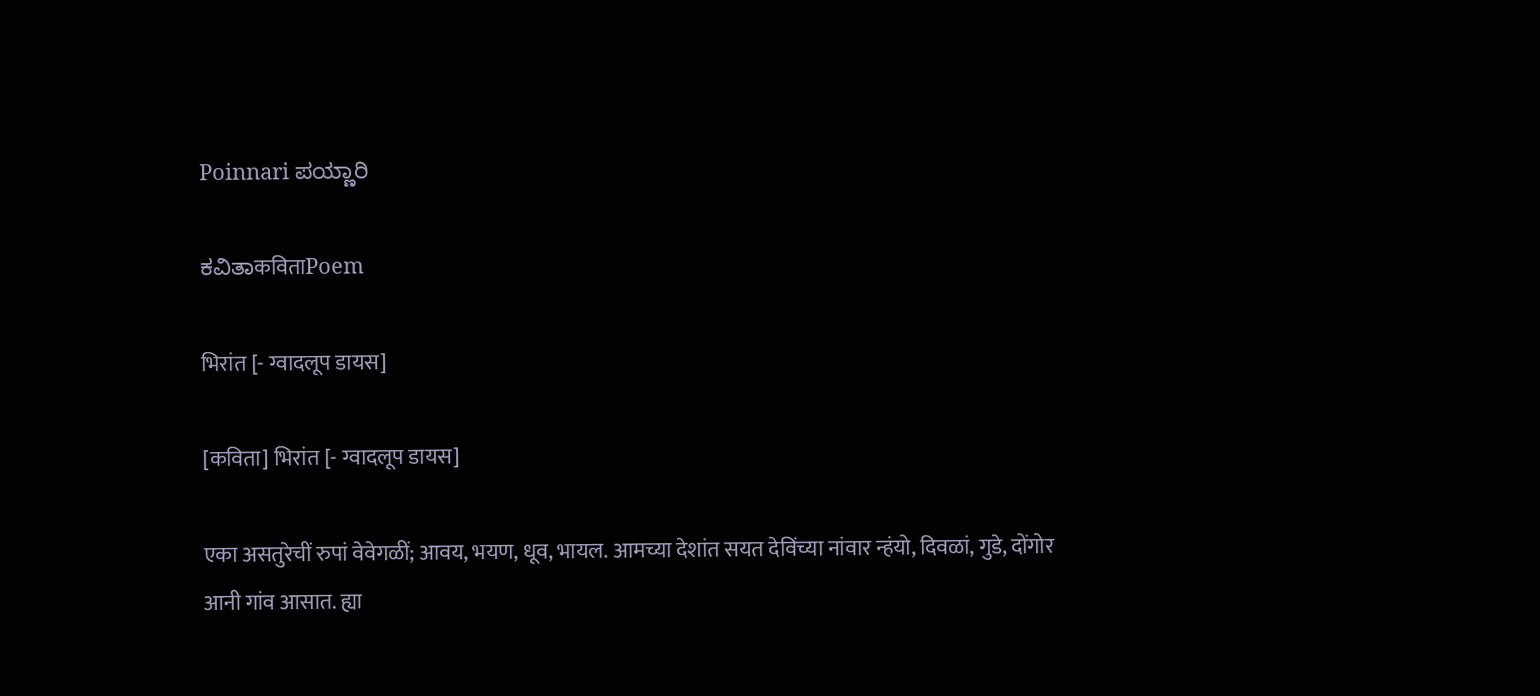Poinnari ಪಯ್ಣಾರಿ

ಕವಿತಾकविताPoem

भिरांत [- ग्वादलूप डायस]

[कविता] भिरांत [- ग्वादलूप डायस]

एका असतुरेचीं रुपां वेवेगळीं; आवय, भयण, धूव, भायल. आमच्या देशांत सयत देविंच्या नांवार न्हंयो, दिवळां, गुडे, दोंगोर आनी गांव आसात. ह्या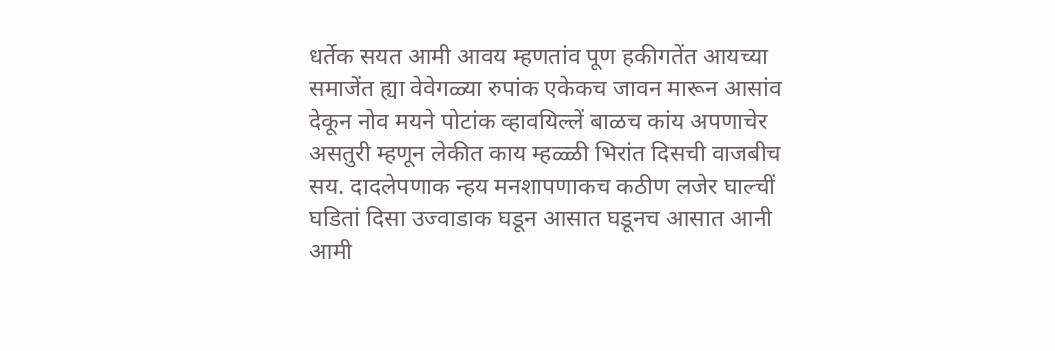धर्तेक सयत आमी आवय म्हणतांव पूण हकीगतेंत आयच्या समाजेंत ह्या वेवेगळ्या रुपांक एकेक‌च जावन मारून आसांव देकून नोव मयने पोटांक व्हावयिल्लें बाळ‌च कांय अपणाचेर असतुरी म्हणून लेकीत काय म्हळ्ळी भिरांत दिसची वाजबीच सय. दादलेपणाक न्हय मनशापणाक‌च कठीण लजेर घाल्चीं घडितां दिसा उज्वाडाक घडून आसात घडून‌च आसात आनी आमी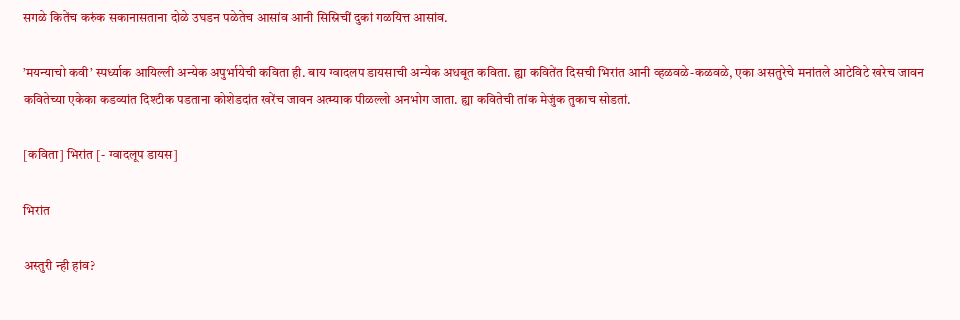सगळे कितेंच करुंक सकानासताना दोळे उघडन पळेतेच आसांव आनी सिस्रिचीं दुकां गळयित्त आसांव.

’मयन्याचो कवी’ स्पर्ध्याक आयिल्ली अन्येक अपुर्भायेची कविता ही. बाय ग्वादलप डायसाची अन्येक अधबूत कविता. ह्या कवितेंत दिसची भिरांत आनी व्हळवळे-कळवळे, एका असतुरेचे मनांतले आटेविटे खरेच जावन कवितेच्या एकेका कडव्यांत दिश्टीक पडताना कोशेडदांत खरेंच जावन अत्म्याक पीळ‌ल्लो अनभोग जाता. ह्या कवितेची तांक मेजुंक तुकाच सोडतां.

[कविता] भिरांत [- ग्वादलूप डायस]

भिरांत

अस्तुरी न्ही हांव?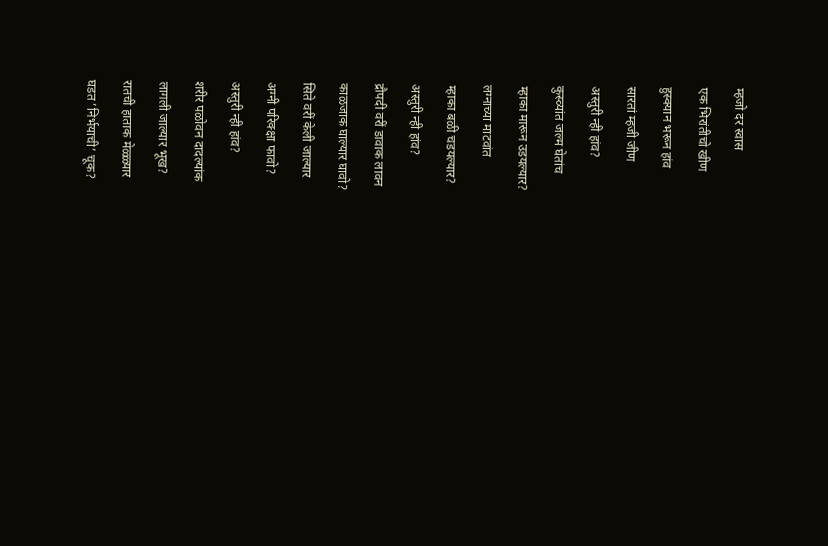म्हजो दर स्वास

एक भिरांतीचो खीण

हुस्क्यान भरून हांव

सारतां म्हजी जीण

अस्तुरी न्ही हांव?

कुस्व्यांत जल्म घेतांच

म्हाका मारून उडयल्यार?

लग्नाच्या माटवांत

म्हाका बळी चडयल्यार?

अस्तुरी न्ही हांव?

द्रौपदी वरीं डावाक लावन

काळजाक घाल्यार घावो?

सिते वरीं केली जाल्यार

अग्नी परिक्क्षा फावो?

अस्तुरी न्ही हांव?

शरीर पळोवन दादल्यांक

लागली जाल्यार भूख?

रातची हाताक मेळ्ळ्यार

घडत ’निर्भयाची’ चूक?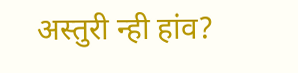अस्तुरी न्ही हांव?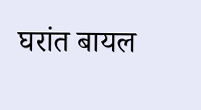घरांत बायल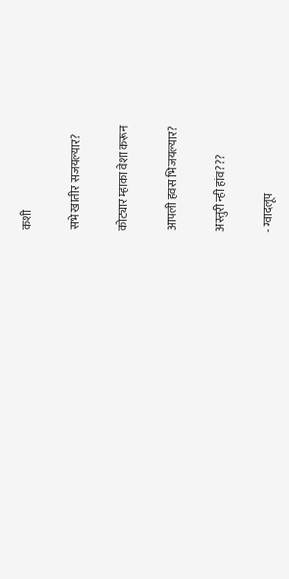कशी

सभे खातीर सजयल्यार?

कोट्यार म्हाका वेशा करून

आपली हवस भिजयल्यार?

अस्तुरी न्ही हांव???

- ग्वादलूप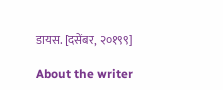डायस. [दसेंबर, २०१९९]

About the writer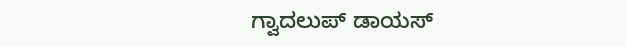ಗ್ವಾದಲುಪ್ ಡಾಯಸ್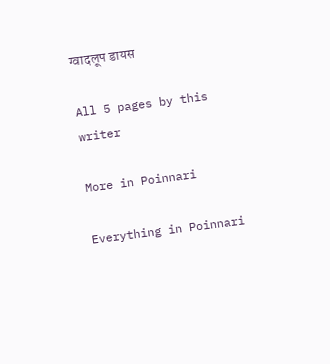ग्वादलूप डायस

All 5 pages by this writer

More in Poinnari

Everything in Poinnari